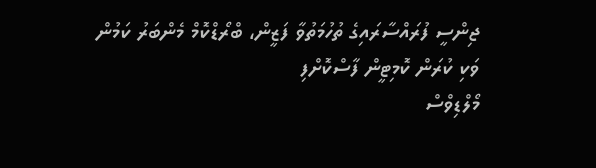ޖިންސީ ފުރައްސާރައިގެ ތުހުމަތުވާ ފަޒީން، ބްރޯޑްކޮމް މެންބަރު ކަމުން ވަކި ކުރަން ކޮމިޓީން ފާސްކޮށްފި
މޯލްޑިވްސް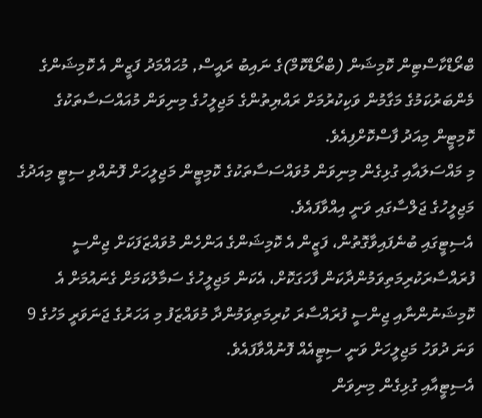ބްރޯޑްކާސްޓިން ކޮމިޝަން (ބްރޯޑްކޮމް)ގެ ނައިބު ރައީސް, މުޙައްމަދު ފަޒީން އެ ކޮމިޝަންގެ މެންބަރުކަމުގެ މަގާމުން ވަކިކުރުމަށް ރައްޔިތުންގެ މަޖިލީހުގެ މިނިވަން މުއައްސަސާތަކުގެ ކޮމިޓީން މިއަދު ފާސްކޮށްފިއެވެ.
މި މައްސަލައާއި ގުޅިގެން މިނިވަން މުވައްސަސާތަކުގެ ކޮމިޓީން މަޖިލީހަށް ފޮނުއްވި ސިޓީ މިއަދުގެ މަޖިލީހުގެ ޖަލްސާގައި ވަނީ އިއްވާފައެވެ.
އެސިޓީގައި ބުނެފައިވާގޮތުން، ފަޒީން އެ ކޮމިޝަންގެ އަންހެން މުވައްޒަފަކަށް ޖިންސީ ފުރައްސާރަކުރިމަތިވަމުންދާކަން ފާހަގަކޮށް، އެކަން މަޖިލީހުގެ ސަމާލުކަމަށް ގެނައުމަށް އެ ކޮމިޝަނުންނާއި ޖިންސީ ފުރައްސާރަ ކުރިމަތިވަމުންދާ މުވައްޒަފު މި އަހަރުގެ ޖަނަވަރީ މަހުގެ 9 ވަނަ ދުވަހު މަޖިލީހަށް ވަނީ ސިޓީއެއް ފޮނުއްވާފައެވެ.
އެސިޓީއާއި ގުޅިގެން މިނިވަން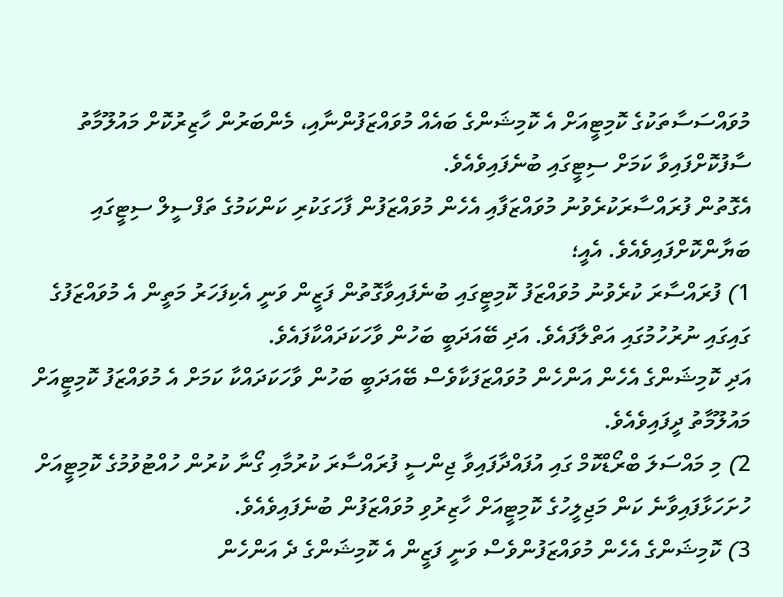މުވައްސަސާތަކުގެ ކޮމިޓީއަށް އެ ކޮމިޝަންގެ ބައެއް މުވައްޒަފުންނާއި، މެންބަރުން ހާޒިރުކޮށް މައުލޫމާތު ސާފުކޮށްފައިވާ ކަމަށް ސިޓީގައި ބުނެފައިވެއެވެ.
އެގޮތުން ފުރައްސާރަކުރެވުނު މުވައްޒަފާއި އެހެން މުވައްޒަފުން ފާހަގަކުރި ކަންކަމުގެ ތަފްސީލް ސިޓީގައި ބަޔާންކޮށްފައިވެއެވެ. އެއީ؛
1) ފުރައްސާރަ ކުރެވުނު މުވައްޒަފު ކޮމިޓީގައި ބުނެފައިވާގޮތުން ފަޒީން ވަނީ އެކިފަހަރު މަތީން އެ މުވައްޒަފުގެ ގައިގައި ނުރުހުމުގައި އަތްލާފައެވެ. އަދި ބޭއަދަބީ ބަހުން ވާހަކަދައްކާފައެވެ.
އަދި ކޮމިޝަންގެ އެހެން އަންހެން މުވައްޒަފަކާވެސް ބޭއަދަބީ ބަހުން ވާހަކަދައްކާ ކަމަށް އެ މުވައްޒަފު ކޮމިޓީއަށް މައުލޫމާތު ދީފައިވެއެވެ.
2) މި މައްސަލަ ބްރޯޑްކޮމް ގައި އުފައްދާފައިވާ ޖިންސީ ފުރައްސާރަ ކުރުމާއި ގޯނާ ކުރުން ހުއްޓުވުމުގެ ކޮމިޓީއަށް ހުށަހަޅާފައިވާނެ ކަން މަޖިލީހުގެ ކޮމިޓީއަށް ހާޒިރުވި މުވައްޒަފުން ބުނެފައިވެއެވެ.
3) ކޮމިޝަންގެ އެހެން މުވައްޒަފުންވެސް ވަނީ ފަޒީން އެ ކޮމިޝަންގެ ދެ އަންހެން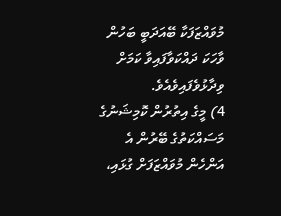މުވައްޒަފަކާ ބޭއަދަބީ ބަހުން ވާހަކަ ދައްކަވާފައިވާ ކަމަށް ވިދާޅުވެފައިވެއެވެ.
4) މީގެ އިތުރުން ކޮމިޝަނުގެ މަސައްކަތުގެ ބޭރުން އެ އަންހެން މުވައްޒަފަށް ގުޅައި،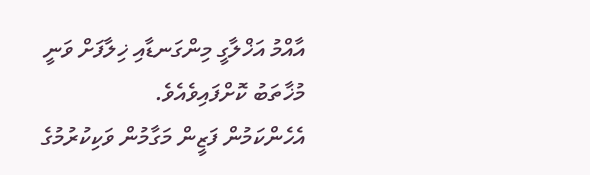އާއްމު އަޚްލާގީ މިންގަނޑާއި ޚިލާފަށް ވަނީ މުޚާތަބު ކޮށްފައިވެއެވެ.
އެހެންކަމުން ފަޒީން މަގާމުން ވަކިކުރުމުގެ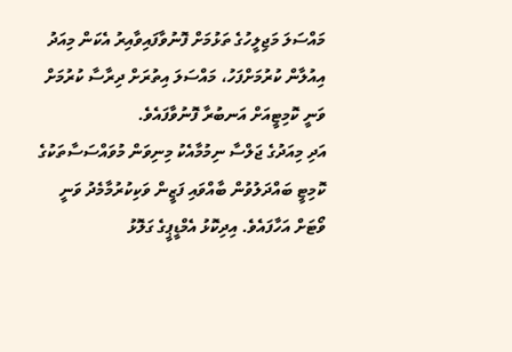މައްސަލަ މަޖިލީހުގެ ތަޅުމަށް ފޮނުވާފައިވާއިރު އެކަން މިއަދު އިއުލާން ކުރުމަށްފަހު، މައްސަލަ އިތުރަށް ދިރާސާ ކުރުމަށް ވަނީ ކޮމިޓީއަށް އަނބުރާ ފޮނުވާފައެވެ.
އަދި މިއަދުގެ ޖަލްސާ ނިމުމާއެކު މިނިވަން މުވައްސަސާތަކުގެ ކޮމިޓީ ބައްދަލުވުން ބާއްވައި ފަޒީން ވަކިކުރުމާމެދު ވަނީ ވޯޓަށް އަހާފައެވެ. އިދިކޮޅު އެމްޑީޕީގެ ގަލޮޅު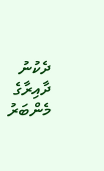ދެކުނު ދާއިރާގެ މެންބަރު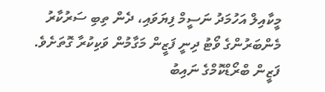މީކާއިލް އަހުމަދު ނަސީމް ފިޔަވައި، ދެން ތިބި ސަރުކާރު މެންބަރުންގެ ވޯޓު ދިނީ ފަޒީން މަގާމުން ވަކިކުރާ ގޮތަށެވެ.
ފަޒީން ބްރޯޑްކޮމްގެ ނައިބު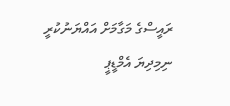ރައީސްގެ މަގާމަށް އައްޔަނުކުރީ ނިމިދިޔަ އެމްޑީޕީ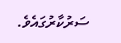ސަރުކާރުގައެވެ.